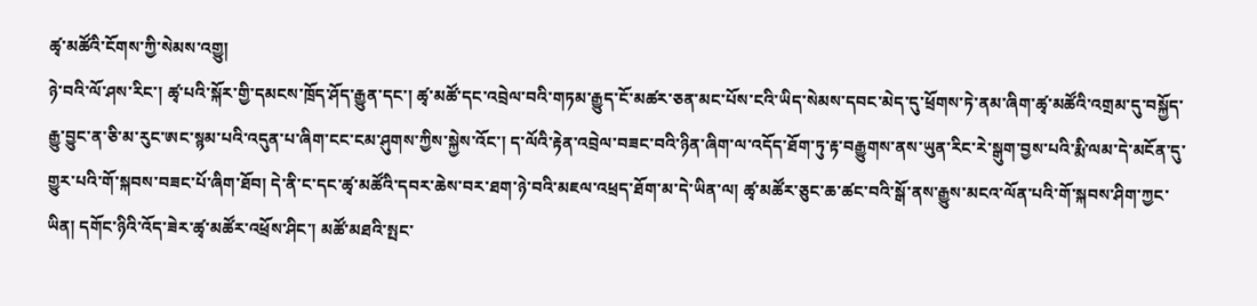ཚྭ་མཚོའི་ངོགས་ཀྱི་སེམས་འགྱུ།
ཉེ་བའི་ལོ་ཤས་རིང་། ཚྭ་པའི་སྐོར་གྱི་དམངས་ཁྲོད་ཤོད་རྒྱུན་དང་། ཚྭ་མཚོ་དང་འབྲེལ་བའི་གཏམ་རྒྱུད་ངོ་མཚར་ཅན་མང་པོས་ངའི་ཡིད་སེམས་དབང་མེད་དུ་ཕྲོགས་ཏེ་ནམ་ཞིག་ཚྭ་མཚོའི་འགྲམ་དུ་བསྐྱོད་རྒྱུ་བྱུང་ན་ཅི་མ་རུང་ཨང་སྙམ་པའི་འདུན་པ་ཞིག་ངང་ངམ་ཤུགས་ཀྱིས་སྐྱེས་འོང་། ད་ལོའི་རྟེན་འབྲེལ་བཟང་བའི་ཉིན་ཞིག་ལ་འདོད་ཐོག་ཏུ་རྟ་བརྒྱུགས་ནས་ཡུན་རིང་རེ་སྒུག་བྱས་པའི་རྨི་ལམ་དེ་མངོན་དུ་གྱུར་པའི་གོ་སྐབས་བཟང་པོ་ཞིག་ཐོབ། དེ་ནི་ང་དང་ཚྭ་མཚོའི་དབར་ཆེས་བར་ཐག་ཉེ་བའི་མཇལ་འཕྲད་ཐོག་མ་དེ་ཡིན་ལ། ཚྭ་མཚོར་ཅུང་ཆ་ཚང་བའི་སྒོ་ནས་རྒྱུས་མངའ་ལོན་པའི་གོ་སྐབས་ཤིག་ཀྱང་ཡིན། དགོང་ཉིའི་འོད་ཟེར་ཚྭ་མཚོར་འཕྲོས་ཤིང་། མཚོ་མཐའི་སྤང་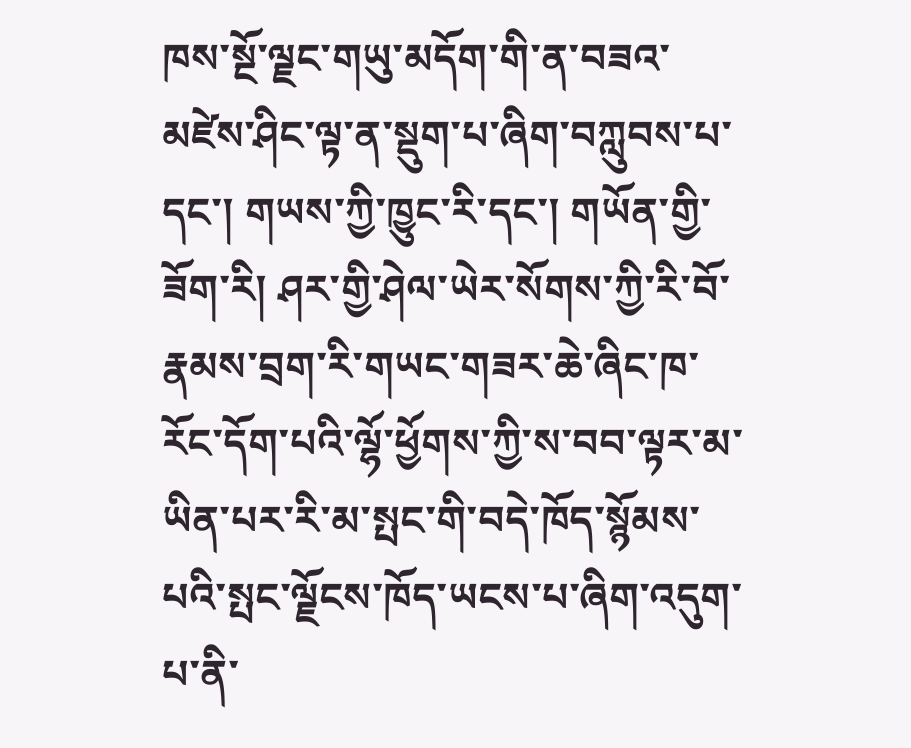ཁས་སྔོ་ལྗང་གཡུ་མདོག་གི་ན་བཟའ་མཛེས་ཤིང་ལྟ་ན་སྡུག་པ་ཞིག་བཀླུབས་པ་དང་། གཡས་ཀྱི་ཁྱུང་རི་དང་། གཡོན་གྱི་ཟོག་རི། ཤར་གྱི་ཤེལ་ཡེར་སོགས་ཀྱི་རི་བོ་རྣམས་བྲག་རི་གཡང་གཟར་ཆེ་ཞིང་ཁ་རོང་དོག་པའི་ལྷོ་ཕྱོགས་ཀྱི་ས་བབ་ལྟར་མ་ཡིན་པར་རི་མ་སྤང་གི་བདེ་ཁོད་སྙོམས་པའི་སྤང་ལྗོངས་ཁོད་ཡངས་པ་ཞིག་འདུག་པ་ནི་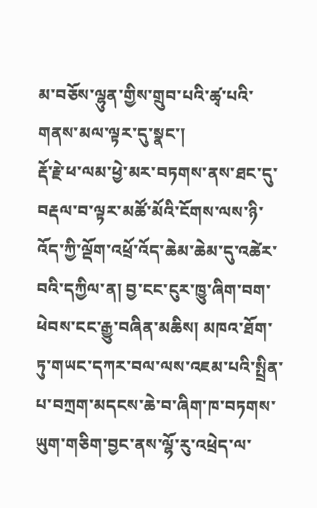མ་བཅོས་ལྷུན་གྱིས་གྲུབ་པའི་ཚྭ་པའི་གནས་མལ་ལྟར་དུ་སྣང་།
རྡོ་རྗེ་ཕ་ལམ་ཕྱེ་མར་བཏགས་ནས་ཐང་དུ་བརྡལ་བ་ལྟར་མཚོ་མོའི་ངོགས་ལས་ཉི་འོད་ཀྱི་ལྡོག་འཕྲོ་འོད་ཆེམ་ཆེམ་དུ་འཚེར་བའི་དཀྱིལ་ན། བྱ་ངང་ངུར་ཁྱུ་ཞིག་བག་ཕེབས་ངང་རྒྱུ་བཞིན་མཆིས། མཁའ་ཐོག་ཏུ་གཡང་དཀར་བལ་ལས་འཇམ་པའི་སྤྲིན་པ་བཀྲག་མདངས་ཆེ་བ་ཞིག་ཁ་བཏགས་ཡུག་གཅིག་བྱང་ནས་ལྷོ་རུ་འཕྲེད་ལ་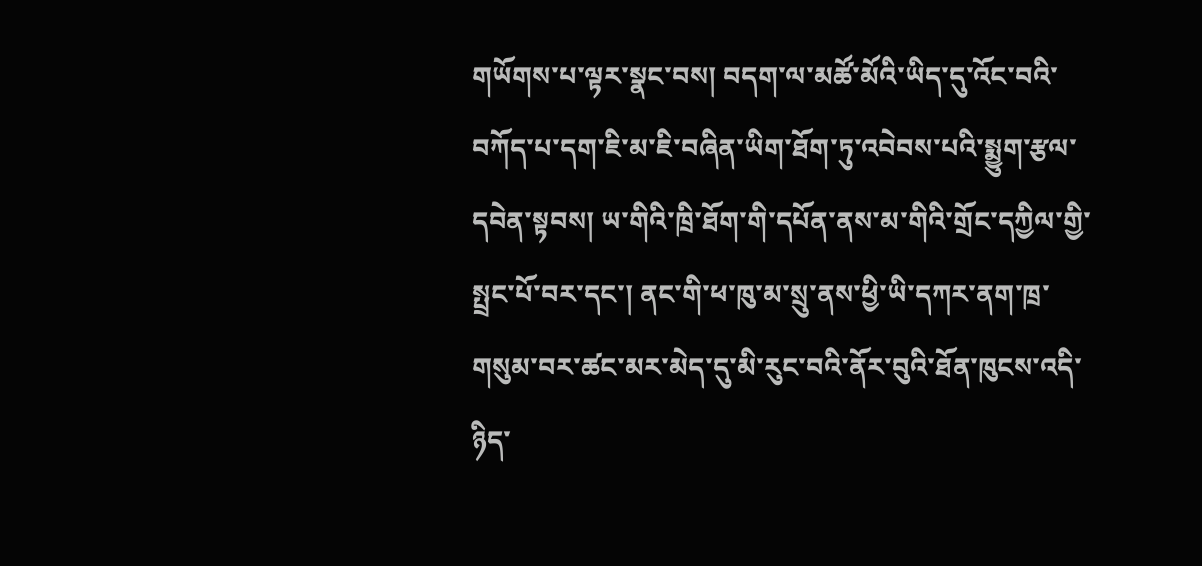གཡོགས་པ་ལྟར་སྣང་བས། བདག་ལ་མཚོ་མོའི་ཡིད་དུ་འོང་བའི་བཀོད་པ་དག་ཇི་མ་ཇི་བཞིན་ཡིག་ཐོག་ཏུ་འབེབས་པའི་སྨྱུག་རྩལ་དབེན་སྟབས། ཡ་གིའི་ཁྲི་ཐོག་གི་དཔོན་ནས་མ་གིའི་གྲོང་དཀྱིལ་གྱི་སྤྲང་པོ་བར་དང་། ནང་གི་ཕ་ཁུ་མ་སྲུ་ནས་ཕྱི་ཡི་དཀར་ནག་ཁྲ་གསུམ་བར་ཚང་མར་མེད་དུ་མི་རུང་བའི་ནོར་བུའི་ཐོན་ཁུངས་འདི་ཉིད་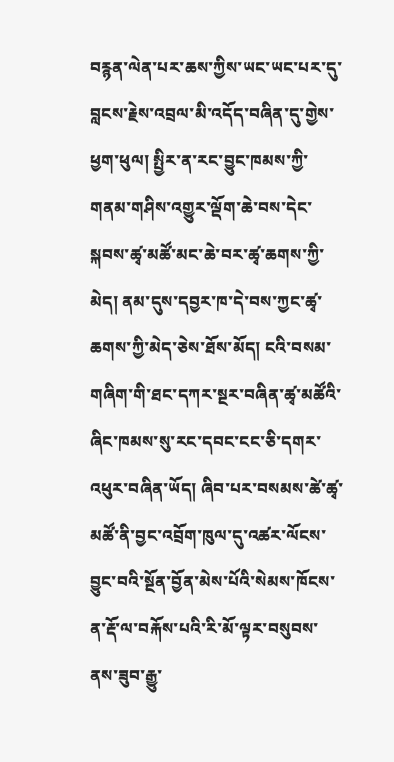བརྙན་ལེན་པར་ཆས་ཀྱིས་ཡང་ཡང་པར་དུ་བླངས་རྗེས་འབྲལ་མི་འདོད་བཞིན་དུ་གྱེས་ཕྱག་ཕུལ། སྤྱིར་ན་རང་བྱུང་ཁམས་ཀྱི་གནམ་གཤིས་འགྱུར་ལྡོག་ཆེ་བས་དེང་སྐབས་ཚྭ་མཚོ་མང་ཆེ་བར་ཚྭ་ཆགས་ཀྱི་མེད། ནམ་དུས་དབྱར་ཁ་དེ་བས་ཀྱང་ཚྭ་ཆགས་ཀྱི་མེད་ཅེས་ཐོས་མོད། ངའི་བསམ་གཞིག་གི་ཐང་དཀར་སྔར་བཞིན་ཚྭ་མཚོའི་ཞིང་ཁམས་སུ་རང་དབང་ངང་ཅི་དགར་འཕུར་བཞིན་ཡོད། ཞིབ་པར་བསམས་ཚེ་ཚྭ་མཚོ་ནི་བྱང་འབྲོག་ཁུལ་དུ་འཚར་ལོངས་བྱུང་བའི་སྔོན་བྱོན་མེས་པོའི་སེམས་ཁོངས་ན་རྡོ་ལ་བརྐོས་པའི་རི་མོ་ལྟར་བསུབས་ནས་ཟུབ་རྒྱུ་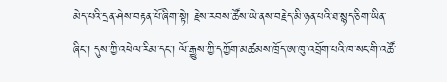མེད་པའི་དྲན་ཤེས་བརྟན་པོ་ཞིག་སྟེ། རྗེས་རབས་ཚོས་ཡེ་ནས་བརྗེད་མི་ཉན་པའི་ཐ་སྙད་ཅིག་ཡིན་ཞིང་། དུས་ཀྱི་འཕེལ་རིམ་དང་། ལོ་རྒྱུས་ཀྱི་དཀྱོག་མཚམས་ཁྲོད་ཨ་ཁུ་འབྲོག་པའི་ཁ་སང་གི་འཚོ་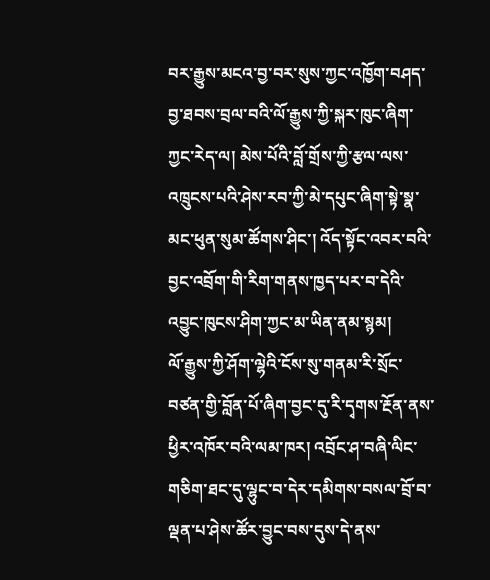བར་རྒྱུས་མངའ་བྱ་བར་སུས་ཀྱང་འཁྱོག་བཤད་བྱ་ཐབས་བྲལ་བའི་ལོ་རྒྱུས་ཀྱི་སྐར་ཁུང་ཞིག་ཀྱང་རེད་ལ། མེས་པོའི་བློ་གྲོས་ཀྱི་རྩལ་ལས་འཁྲུངས་པའི་ཤེས་རབ་ཀྱི་མེ་དཔུང་ཞིག་སྟེ་སྣ་མང་ཕུན་སུམ་ཚོགས་ཤིང་། འོད་སྟོང་འབར་བའི་བྱང་འབྲོག་གི་རིག་གནས་ཁྱད་པར་བ་དེའི་འབྱུང་ཁུངས་ཤིག་ཀྱང་མ་ཡིན་ནམ་སྙམ།
ལོ་རྒྱུས་ཀྱི་ཤོག་ལྷེའི་ངོས་སུ་གནམ་རི་སྲོང་བཙན་གྱི་བློན་པོ་ཞིག་བྱང་དུ་རི་དྭགས་རྔོན་ནས་ཕྱིར་འཁོར་བའི་ལམ་ཁར། འབྲོང་ཤ་བཞི་ལིང་གཅིག་ཐང་དུ་ལྷུང་བ་དེར་དམིགས་བསལ་བྲོ་བ་ལྡན་པ་ཤེས་ཚོར་བྱུང་བས་དུས་དེ་ནས་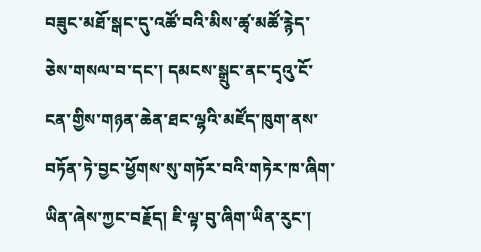བཟུང་མཐོ་སྒང་དུ་འཚོ་བའི་མིས་ཚྭ་མཚོ་རྙེད་ཅེས་གསལ་བ་དང་། དམངས་སྒྲུང་ནང་དྭའུ་ངོ་ངན་གྱིས་གཉན་ཆེན་ཐང་ལྷའི་མཛོད་ཁུག་ནས་བཏོན་ཏེ་བྱང་ཕྱོགས་སུ་གཏོར་བའི་གཏེར་ཁ་ཞིག་ཡིན་ཞེས་ཀྱང་བརྗོད། ཇི་ལྟ་བུ་ཞིག་ཡིན་རུང་།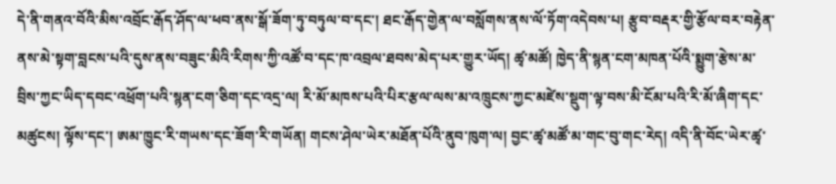དེ་ནི་གནའ་བོའི་མིས་འབྲོང་རྒོད་ཤོད་ལ་ཕབ་ནས་སྒོ་ཟོག་ཏུ་བཏུལ་བ་དང་། ཐང་རྒོད་གྱེན་ལ་བསློགས་ནས་ལོ་ཏོག་འདེབས་པ། རྩུབ་བརྡར་གྱི་རྩོལ་བར་བརྟེན་ནས་མེ་སྟག་བླངས་པའི་དུས་ནས་བཟུང་མིའི་རིགས་ཀྱི་འཚོ་བ་དང་ཁ་འབྲལ་ཐབས་མེད་པར་གྱུར་ཡོད། ཚྭ་མཚོ། ཁྱེད་ནི་སྙན་ངག་མཁན་པོའི་སྨྱུག་རྩེས་མ་བྲིས་ཀྱང་ཡིད་དབང་འཕྲོག་པའི་སྙན་ངག་ཅིག་དང་འདྲ་ལ། རི་མོ་མཁས་པའི་པིར་རྩལ་ལས་མ་འཁྲུངས་ཀྱང་མཛེས་སྡུག་ལྟ་བས་མི་ངོམ་པའི་རི་མོ་ཞིག་དང་མཚུངས། ལྟོས་དང་། ཨམ་ཁྱུང་རི་གཡས་དང་ཟོག་རི་གཡོན། གངས་ཤེལ་ཡེར་མཐོན་པོའི་ནུབ་ཁུག་ལ། བྱང་ཚྭ་མཚོ་མ་གང་བུ་གང་རེད། འདི་ནི་བོང་ཡེར་ཚྭ་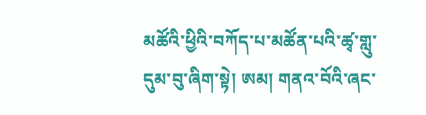མཚོའི་ཕྱིའི་བཀོད་པ་མཚོན་པའི་ཚྭ་གླུ་དུམ་བུ་ཞིག་སྟེ། ཨམ། གནའ་བོའི་ཞང་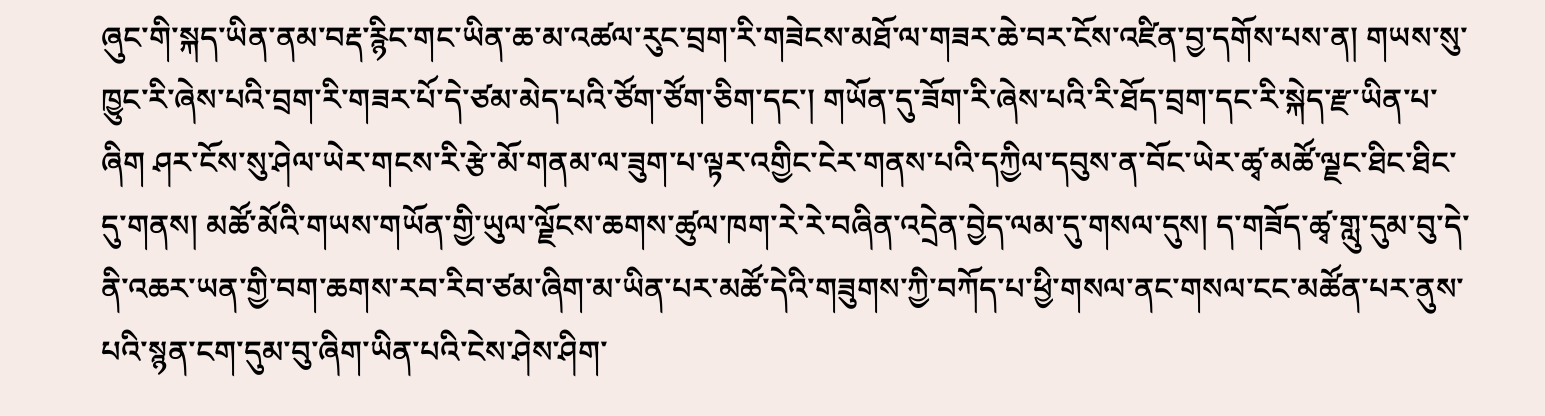ཞུང་གི་སྐད་ཡིན་ནམ་བརྡ་རྙིང་གང་ཡིན་ཆ་མ་འཚལ་རུང་བྲག་རི་གཟེངས་མཐོ་ལ་གཟར་ཆེ་བར་ངོས་འཛིན་བྱ་དགོས་པས་ན། གཡས་སུ་ཁྱུང་རི་ཞེས་པའི་བྲག་རི་གཟར་པོ་དེ་ཙམ་མེད་པའི་ཙོག་ཙོག་ཅིག་དང་། གཡོན་དུ་ཟོག་རི་ཞེས་པའི་རི་ཐོད་བྲག་དང་རི་སྐེད་རྫ་ཡིན་པ་ཞིག ཤར་ངོས་སུ་ཤེལ་ཡེར་གངས་རི་རྩེ་མོ་གནམ་ལ་ཟུག་པ་ལྟར་འགྱིང་ངེར་གནས་པའི་དཀྱིལ་དབུས་ན་བོང་ཡེར་ཚྭ་མཚོ་ལྗང་ཐིང་ཐིང་དུ་གནས། མཚོ་མོའི་གཡས་གཡོན་གྱི་ཡུལ་ལྗོངས་ཆགས་ཚུལ་ཁག་རེ་རེ་བཞིན་འདྲེན་བྱེད་ལམ་དུ་གསལ་དུས། ད་གཟོད་ཚྭ་གླུ་དུམ་བུ་དེ་ནི་འཆར་ཡན་གྱི་བག་ཆགས་རབ་རིབ་ཙམ་ཞིག་མ་ཡིན་པར་མཚོ་དེའི་གཟུགས་ཀྱི་བཀོད་པ་ཕྱི་གསལ་ནང་གསལ་ངང་མཚོན་པར་ནུས་པའི་སྙན་ངག་དུམ་བུ་ཞིག་ཡིན་པའི་ངེས་ཤེས་ཤིག་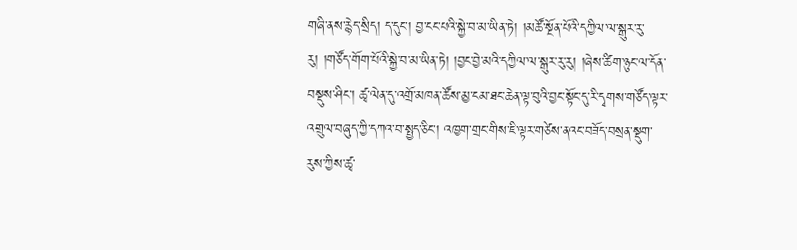གཞི་ནས་རྙེད་སྲིད། ད་དུང་། བྱ་ངང་པའི་སྐྱེ་བ་མ་ཡིན་ཏེ། །མཚོ་སྔོན་པོའི་དཀྱིལ་ལ་སྒུར་རུ་རུ། །གཙོད་གོག་པོའི་སྐྱེ་བ་མ་ཡིན་ཏེ། །བྱང་བྱེ་མའི་དཀྱིལ་ལ་སྒུར་རུ་རུ། །ཞེས་ཚིག་ཉུང་ལ་དོན་བསྡུས་ཤིང་། ཚྭ་ལེན་དུ་འགྲོ་མཁན་ཚོས་མྱ་ངམ་ཐང་ཆེན་ལྟ་བུའི་བྱང་སྟོང་དུ་རི་དྭགས་གཙོད་ལྟར་འགྲུལ་བཞུད་ཀྱི་དཀའ་བ་སྤྱད་ཅིང་། འཁྱག་གྲང་གིས་ཇི་ལྟར་གཙེས་ནའང་བཟོད་བསྲན་སྡུག་རུས་ཀྱིས་ཚྭ་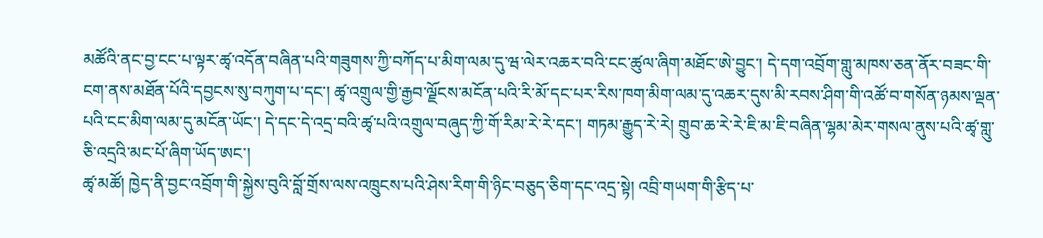མཚོའི་ནང་བྱ་ངང་པ་ལྟར་ཚྭ་འདོན་བཞིན་པའི་གཟུགས་ཀྱི་བཀོད་པ་མིག་ལམ་དུ་ཝ་ལེར་འཆར་བའི་ངང་ཚུལ་ཞིག་མཐོང་ཨེ་བྱུང་། དེ་དག་འབྲོག་གླུ་མཁས་ཅན་ནོར་བཟང་གི་ངག་ནས་མཐོན་པོའི་དབྱངས་སུ་བཀུག་པ་དང་། ཚྭ་འགྲུལ་གྱི་རྒྱབ་ལྗོངས་མངོན་པའི་རི་མོ་དང་པར་རིས་ཁག་མིག་ལམ་དུ་འཆར་དུས་མི་རབས་ཤིག་གི་འཚོ་བ་གསོན་ཉམས་ལྡན་པའི་ངང་མིག་ལམ་དུ་མངོན་ཡོང་། དེ་དང་དེ་འདྲ་བའི་ཚྭ་པའི་འགྲུལ་བཞུད་ཀྱི་གོ་རིམ་རེ་རེ་དང་། གཏམ་རྒྱུད་རེ་རེ། གྲུབ་ཆ་རེ་རེ་ཇི་མ་ཇི་བཞིན་ལྷམ་མེར་གསལ་ནུས་པའི་ཚྭ་གླུ་ཅི་འདྲའི་མང་པོ་ཞིག་ཡོད་ཨང་།
ཚྭ་མཚོ། ཁྱེད་ནི་བྱང་འབྲོག་གི་སྐྱེས་བུའི་བློ་གྲོས་ལས་འཁྲུངས་པའི་ཤེས་རིག་གི་ཉིང་བཅུད་ཅིག་དང་འདྲ་སྟེ། འབྲི་གཡག་གི་རྩིད་པ་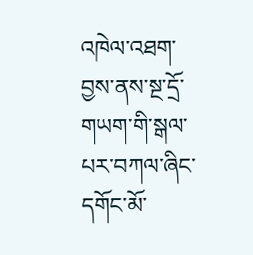འཁེལ་འཐག་བྱས་ནས་སྔ་དྲོ་གཡག་གི་སྒལ་པར་བཀལ་ཞིང་དགོང་མོ་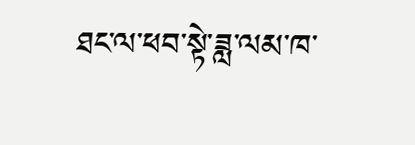ཐང་ལ་ཕབ་སྟེ་ཟླ་ལམ་ཁ་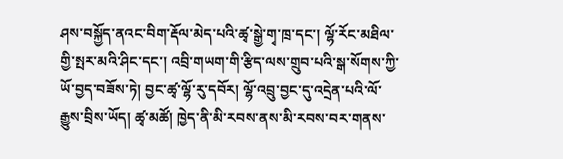ཤས་བསྐྱོད་ནའང་བིག་རྡོལ་མེད་པའི་ཚྭ་སྒྱེ་གྭ་ཁྲ་དང་། ལྷོ་རོང་མཐིལ་གྱི་སྤར་མའི་ཤིང་དང་། འབྲི་གཡག་གི་རྩིད་ལས་གྲུབ་པའི་སྒ་སོགས་ཀྱི་ཡོ་བྱད་བཟོས་ཏེ། བྱང་ཚྭ་ལྷོ་རུ་དབོར། ལྷོ་འབྲུ་བྱང་དུ་འདྲེན་པའི་ལོ་རྒྱུས་བྲིས་ཡོད། ཚྭ་མཚོ། ཁྱེད་ནི་མི་རབས་ནས་མི་རབས་བར་གནས་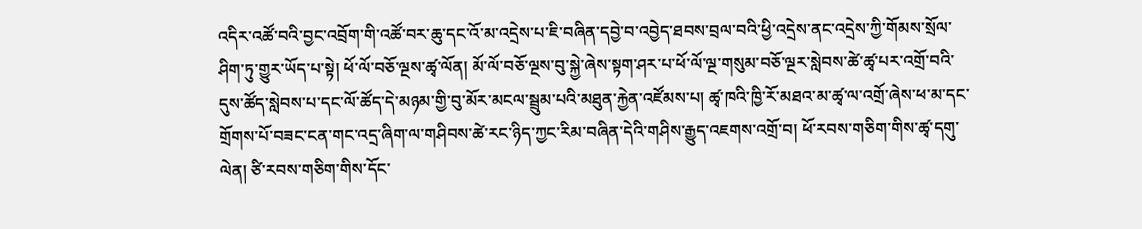འདིར་འཚོ་བའི་བྱང་འབྲོག་གི་འཚོ་བར་ཆུ་དང་འོ་མ་འདྲེས་པ་ཇི་བཞིན་དབྱེ་བ་འབྱེད་ཐབས་བྲལ་བའི་ཕྱི་འདྲེས་ནང་འདྲེས་ཀྱི་གོམས་སྲོལ་ཤིག་ཏུ་གྱུར་ཡོད་པ་སྟེ། ཕོ་ལོ་བཅོ་ལྔས་ཚྭ་ལོན། མོ་ལོ་བཅོ་ལྔས་བུ་སྐྱེ་ཞེས་སྟག་ཤར་པ་ཕོ་ལོ་ལྔ་གསུམ་བཅོ་ལྔར་སླེབས་ཚེ་ཚྭ་པར་འགྲོ་བའི་དུས་ཚོད་སླེབས་པ་དང་ལོ་ཚོད་དེ་མཉམ་གྱི་བུ་མོར་མངལ་སྦྲུམ་པའི་མཐུན་རྐྱེན་འཛོམས་པ། ཚྭ་ཁའི་ཁྱི་རོ་མཐའ་མ་ཚྭ་ལ་འགྲོ་ཞེས་ཕ་མ་དང་གྲོགས་པོ་བཟང་ངན་གང་འདྲ་ཞིག་ལ་གཤིབས་ཚེ་རང་ཉིད་ཀྱང་རིམ་བཞིན་དེའི་གཤིས་རྒྱུད་འཇགས་འགྲོ་བ། ཕོ་རབས་གཅིག་གིས་ཚྭ་དགུ་ལེན། ཙི་རབས་གཅིག་གིས་དོང་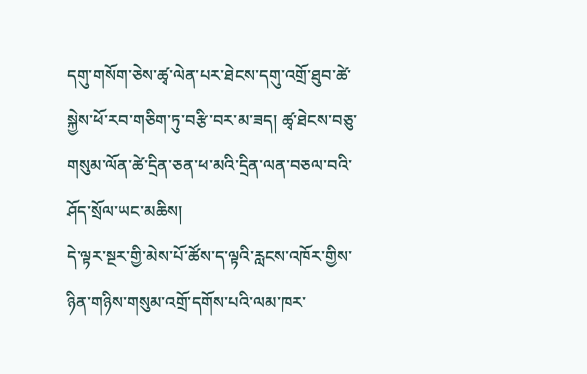དགུ་གསོག་ཅེས་ཚྭ་ལེན་པར་ཐེངས་དགུ་འགྲོ་ཐུབ་ཚེ་སྐྱེས་ཕོ་རབ་གཅིག་ཏུ་བརྩི་བར་མ་ཟད། ཚྭ་ཐེངས་བཅུ་གསུམ་ལོན་ཚེ་དྲིན་ཅན་ཕ་མའི་དྲིན་ལན་བཅལ་བའི་ཤོད་སྲོལ་ཡང་མཆིས།
དེ་ལྟར་སྔར་གྱི་མེས་པོ་ཚོས་ད་ལྟའི་རླངས་འཁོར་གྱིས་ཉིན་གཉིས་གསུམ་འགྲོ་དགོས་པའི་ལམ་ཁར་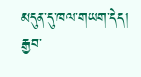མདུན་དུ་ཁལ་གཡག་དེད། རྒྱབ་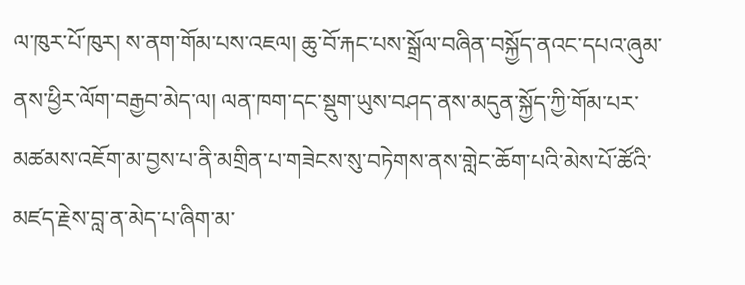ལ་ཁུར་པོ་ཁུར། ས་ནག་གོམ་པས་འཇལ། ཆུ་བོ་རྐང་པས་སྒྲོལ་བཞིན་བསྐྱོད་ནའང་དཔའ་ཞུམ་ནས་ཕྱིར་ལོག་བརྒྱབ་མེད་ལ། ལན་ཁག་དང་སྡུག་ཡུས་བཤད་ནས་མདུན་སྐྱོད་ཀྱི་གོམ་པར་མཚམས་འཇོག་མ་བྱས་པ་ནི་མགྲིན་པ་གཟེངས་སུ་བཏེགས་ནས་གླེང་ཆོག་པའི་མེས་པོ་ཚོའི་མཛད་རྗེས་བླ་ན་མེད་པ་ཞིག་མ་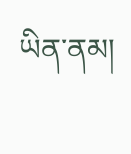ཡིན་ནམ།